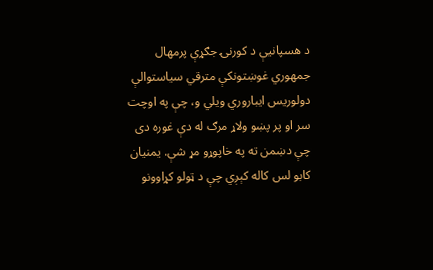د هسپانيې د کورنۍ جګړې پرمهال جمهوري غوښتونکې مترقي سياستوالې دولوريس ايباروري ويلي و، چې په اوچت سر او پر پښو ولاړ مرګ له دې غوره دی چې دښمن ته په خاپوړو مړ شې. يمنيان کابو لس کاله کېږي چې د ټولو کړاوونو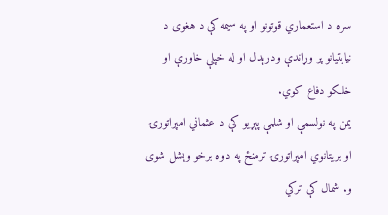سره د استعماري قوتونو او په سيمه کې د هغوی د نیابتیانو پر وړاندې ودرېدل او له خپلې خاورې او خلکو دفاع کوي.
يمن په نولسمې او شلمې پېړيو کې د عثماني امپراتورۍ او بریتانوي امپراتورۍ ترمنځ په دوه برخو وېشل شوی و. شمال کې ترکي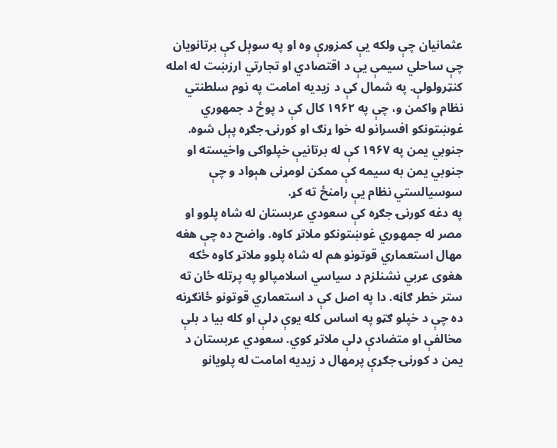عثمانیان چې ولکه یې کمزورې وه او په سوېل کې برتانويان چې ساحلي سیمې یې د اقتصادي او تجارتي ارزښت له امله کنټرولولې. په شمال کې د زیدیه امامت په نوم سلطنتي نظام واکمن و، چې په ۱۹۶۲ کال کې د پوځ د جمهوري غوښتونکو افسرانو له خوا ړنګ او کورنۍ جګړه پېل شوه. جنوبي یمن په ۱۹۶۷ کې له برتانيې خپلواکی واخیسته او جنوبي یمن به سیمه کې ممکن لومړنی هېواد و چې سوسیالستي نظام یې رامنځ ته کړ.
په دغه کورنۍ جګړه کې سعودي عربستان له شاه پلوو او مصر له جمهوري غوښتونکو ملاتړ کاوه. واضح ده چې هغه مهال استعماري قوتونو هم له شاه پلوو ملاتړ کاوه ځکه هغوی عربي نشنلزم د سیاسي اسلامپالو په پرتله ځان ته ستر خطر ګاڼه. دا په اصل کې د استعماري قوتونو ځانګړنه ده چې د خپلو ګټو په اساس کله يوې ډلې او کله بیا د بلې مخالفې او متضادې ډلې ملاتړ کوي. سعودي عربستان د یمن د کورنۍ جګړې پرمهال د زيدیه امامت له پلویانو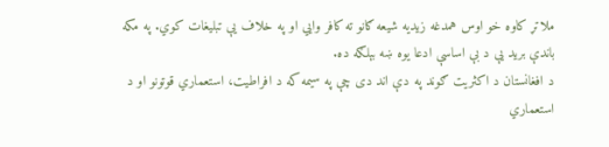ملاتړ کاوه خو اوس همدغه زيدیه شیعه ګانو ته کافر وايي او په خلاف یې تبلیغات کوي. په مکه باندې برید یې د بې اساسې ادعا يوه ښه بېلګه ده.
د افغانستان د اکثریت ګوند په دې اند دی چې په سیمه که د افراطیت، استعماري قوتونو او د استعماري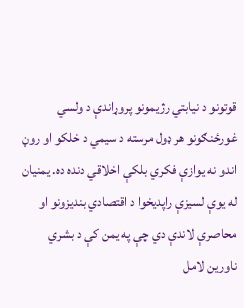قوتونو د نیابتي رژیمونو پروړاندې د ولسي غورځنګونو هر ډول مرسته د سیمي د خلکو او روڼ اندو نه یوازې فکري بلکې اخلاقي دنده ده. يمنیان له یوې لسیزې راپدیخوا د اقتصادي بندیزونو او محاصرې لاندې دي چې په یمن کې د بشري ناورین لامل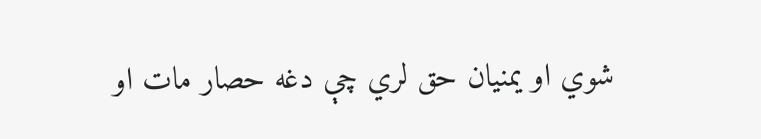شوي او یمنیان حق لري چې دغه حصار مات او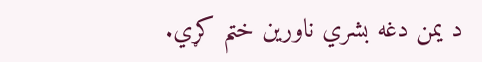د یمن دغه بشري ناورین ختم کړي.